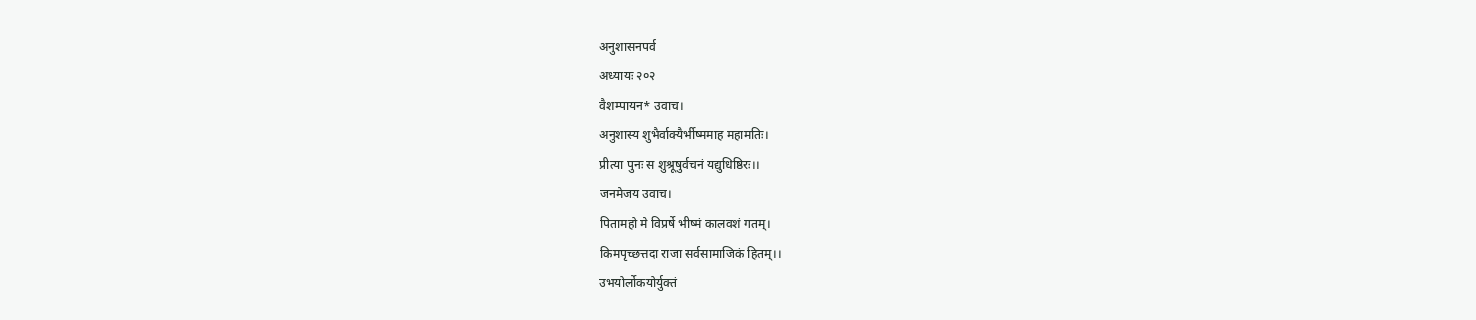अनुशासनपर्व
अध्यायः २०२
वैशम्पायन* उवाच।
अनुशास्य शुभैर्वाक्यैर्भीष्ममाह महामतिः।
प्रीत्या पुनः स शुश्रूषुर्वचनं यद्युधिष्ठिरः।।
जनमेजय उवाच।
पितामहो मे विप्रर्षे भीष्मं कालवशं गतम्।
किमपृच्छत्तदा राजा सर्वसामाजिकं हितम्।।
उभयोर्लोकयोर्युक्तं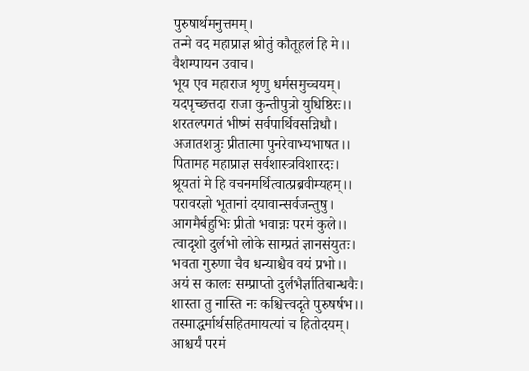पुरुषार्थमनुत्तमम्।
तन्मे वद महाप्राज्ञ श्रोतुं कौतूहलं हि मे।।
वैशम्पायन उवाच।
भूय एव महाराज शृणु धर्मसमुच्चयम्।
यदपृच्छत्तदा राजा कुन्तीपुत्रो युधिष्ठिरः।।
शरतल्पगतं भीष्मं सर्वपार्थिवसन्निधौ।
अजातशत्रुः प्रीतात्मा पुनरेवाभ्यभाषत।।
पितामह महाप्राज्ञ सर्वशास्त्रविशारदः।
श्रूयतां मे हि वचनमर्थित्वात्प्रब्रवीम्यहम्।।
परावरज्ञो भूतानां दयावान्सर्वजन्तुषु।
आगमैर्बहुभिः प्रीतो भवान्नः परमं कुले।।
त्वादृशो दुर्लभो लोके साम्प्रतं ज्ञानसंयुतः।
भवता गुरुणा चैव धन्याश्चैव वयं प्रभो।।
अयं स कालः सम्प्राप्तो दुर्लभैर्ज्ञातिबान्धवैः।
शास्ता तु नास्ति नः कश्चित्त्वदृते पुरुषर्षभ।।
तस्माद्धर्मार्थसहितमायत्यां च हितोदयम्।
आश्चर्यं परमं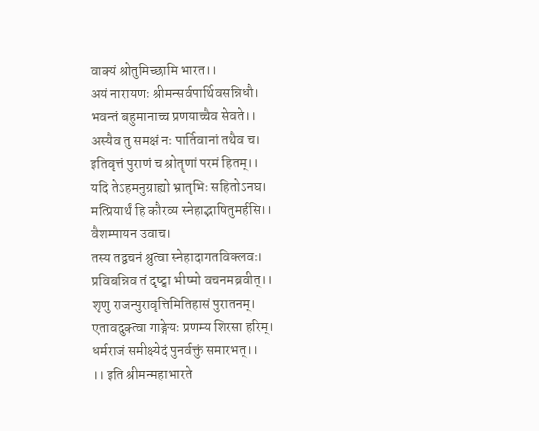वाक्यं श्रोतुमिच्छामि भारत।।
अयं नारायणः श्रीमन्सर्वपार्थिवसन्निधौ।
भवन्तं बहुमानाच्च प्रणयाच्चैव सेवते।।
अस्यैव तु समक्षं नः पार्तिवानां तथैव च।
इतिवृत्तं पुराणं च श्रोतॄणां परमं हितम्।।
यदि तेऽहमनुग्राह्यो भ्रातृभिः सहितोऽनघ।
मत्प्रियार्थं हि कौरव्य स्नेहाद्भाषितुमर्हसि।।
वैशम्पायन उवाच।
तस्य तद्वचनं श्रुत्वा स्नेहादागतविक्लवः।
प्रविबन्निव तं दृष्ट्वा भीष्मो वचनमब्रवीत्।।
शृणु राजन्पुरावृत्तिमितिहासं पुरातनम्।
एतावदुक्त्वा गाङ्गेयः प्रणम्य शिरसा हरिम्।
धर्मराजं समीक्ष्येदं पुनर्वक्तुं समारभत्।।
।। इति श्रीमन्महाभारते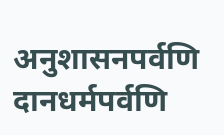अनुशासनपर्वणि
दानधर्मपर्वणि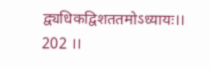द्व्यधिकद्विशततमोऽध्यायः।। 202 ।।